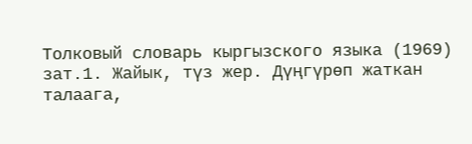Толковый словарь кыргызского языка (1969)
зат.1. Жайык, түз жер. Дүңгүрөп жаткан талаага,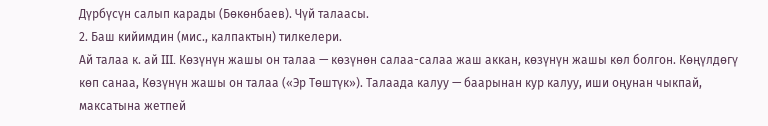Дүрбүсүн салып карады (Бөкөнбаев). Чүй талаасы.
2. Баш кийимдин (мис., калпактын) тилкелери.
Ай талаа к. ай III. Көзүнүн жашы он талаа — көзүнөн салаа-салаа жаш аккан, көзүнүн жашы көл болгон. Көңүлдөгү көп санаа, Көзүнүн жашы он талаа («Эр Төштүк»). Талаада калуу — баарынан кур калуу, иши оңунан чыкпай, максатына жетпей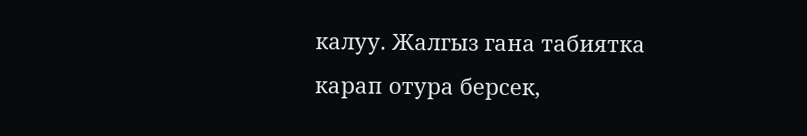калуу. Жалгыз гана табиятка карап отура берсек,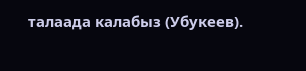талаада калабыз (Убукеев).